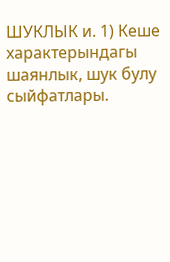ШУКЛЫК и. 1) Кеше характерындагы шаянлык, шук булу сыйфатлары.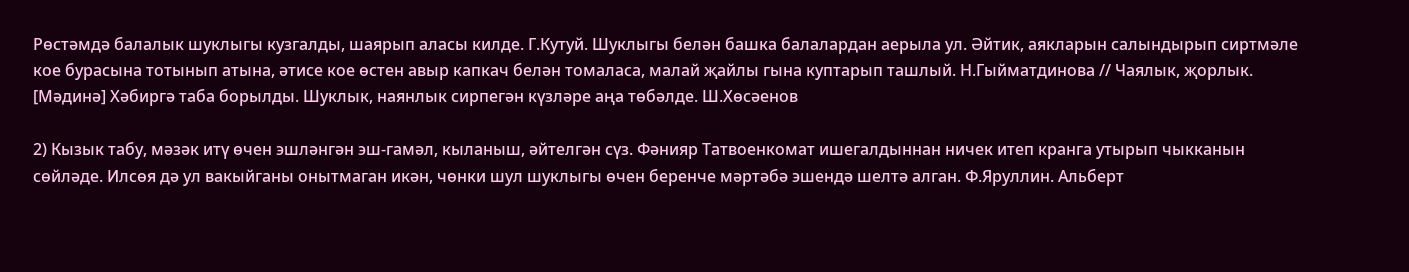Рөстәмдә балалык шуклыгы кузгалды, шаярып аласы килде. Г.Кутуй. Шуклыгы белән башка балалардан аерыла ул. Әйтик, аякларын салындырып сиртмәле кое бурасына тотынып атына, әтисе кое өстен авыр капкач белән томаласа, малай җайлы гына куптарып ташлый. Н.Гыйматдинова // Чаялык, җорлык. [Мәдинә] Хәбиргә таба борылды. Шуклык, наянлык сирпегән күзләре аңа төбәлде. Ш.Хөсәенов

2) Кызык табу, мәзәк итү өчен эшләнгән эш-гамәл, кыланыш, әйтелгән сүз. Фәнияр Татвоенкомат ишегалдыннан ничек итеп кранга утырып чыкканын сөйләде. Илсөя дә ул вакыйганы онытмаган икән, чөнки шул шуклыгы өчен беренче мәртәбә эшендә шелтә алган. Ф.Яруллин. Альберт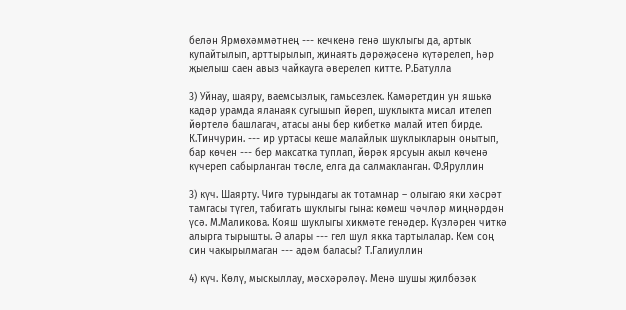белән Ярмөхәммәтнең --- кечкенә генә шуклыгы да, артык купайтылып, арттырылып, җинаять дәрәҗәсенә күтәрелеп, һәр җыелыш саен авыз чайкауга әверелеп китте. Р.Батулла

3) Уйнау, шаяру, ваемсызлык, гамьсезлек. Камәретдин ун яшькә кадәр урамда яланаяк сугышып йөреп, шуклыкта мисал ителеп йөртелә башлагач, атасы аны бер кибеткә малай итеп бирде. К.Тинчурин. --- ир уртасы кеше малайлык шуклыкларын онытып, бар көчен --- бер максатка туплап, йөрәк ярсуын акыл көченә күчереп сабырланган төсле, елга да салмакланган. Ф.Яруллин

3) күч. Шаярту. Чигә турындагы ак тотамнар – олыгаю яки хәсрәт тамгасы түгел, табигать шуклыгы гына: көмеш чәчләр миңнәрдән үсә. М.Маликова. Кояш шуклыгы хикмәте генәдер. Күзләрен читкә алырга тырышты. Ә алары --- гел шул якка тартылалар. Кем соң син чакырылмаган --- адәм баласы? Т.Галиуллин

4) күч. Көлү, мыскыллау, мәсхәрәләү. Менә шушы җилбәзәк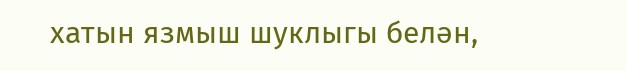хатын язмыш шуклыгы белән,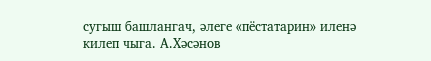сугыш башлангач, әлеге «пёстатарин» иленә килеп чыга. А.Хәсәнов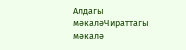Алдагы мәкаләЧираттагы мәкалә